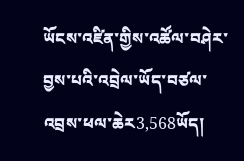ཡོངས་འཛིན་གྱིས་འཚོལ་བཤེར་བྱས་པའི་འབྲེལ་ཡོད་བཙལ་འབྲས་ཕལ་ཆེར3,568ཡོད།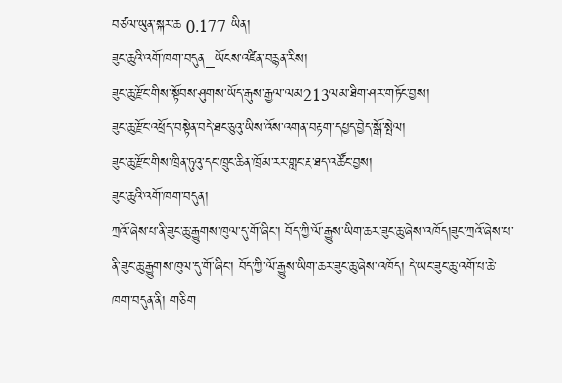བཙལ་ཡུན་སྐར་ཆ 0.177 ཡིན།
ཟུང་ཆུའི་འགོ་ཁག་བདུན_ཡོངས་འཛིན་བརྙན་རིས།
ཟུང་ཆུ་རྫོང་གིས་སྟོབས་ཤུགས་ཡོད་རྒུས་རྒྱལ་ལམ213ལམ་ཐིག་ཤར་གཏོང་བྱས།
ཟུང་ཆུ་རྫོང་འཕྲོད་བསྟེན་བདེ་ཐང་ཅུའུ་ཡིས་འོས་འགན་བརྟག་དཔྱད་བྱེད་སྒོ་སྤེལ།
ཟུང་ཆུ་རྫོང་གིས་ཁྲིན་ཏུའུ་དང་ཁྲུང་ཆིན་ཁྲོམ་རར་གླང་རྔ་ཐད་འཚོང་བྱས།
ཟུང་ཆུའི་འགོ་ཁག་བདུན།
ཀྲའོ་ཞེས་པ་ནི་ཟུང་ཆུ་རྒྱུགས་ཁུལ་དུ་གོ་ཞིང་། བོད་ཀྱི་ལོ་རྒྱུས་ཡིག་ཆར་ཟུང་ཆུ་ཞེས་འཁོད།ཟུང་ཀྲའོ་ཞེས་པ་ནི་ཟུང་ཆུ་རྒྱུགས་ཁུལ་དུ་གོ་ཞིང་། བོད་ཀྱི་ལོ་རྒྱུས་ཡིག་ཆར་ཟུང་ཆུ་ཞེས་འཁོད། དེ་ཡང་ཟུང་ཆུ་འགོ་པ་ཆེ་ཁག་བདུན་ནི། གཅིག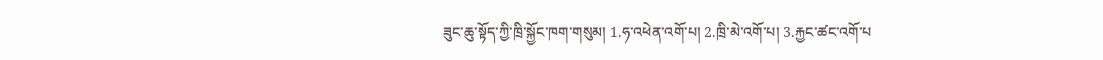ཟུང་ཆུ་སྟོད་ཀྱི་ཁྲི་སྐྱོང་ཁག་གསུམ། 1.ཧ་འཕེན་འགོ་པ། 2.ཁྲི་མེ་འགོ་པ། 3.རྐྱང་ཚང་འགོ་པ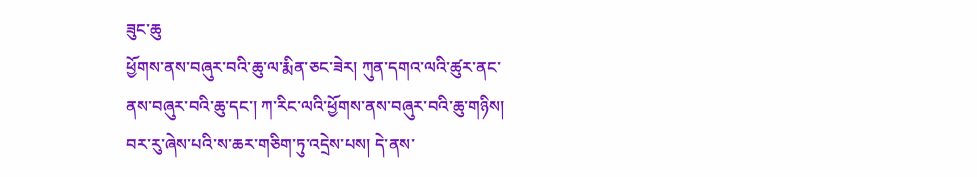ཟུང་ཆུ
ཕྱོགས་ནས་བཞུར་བའི་ཆུ་ལ་རྨིན་ཅང་ཟེར། ཀུན་དགའ་ལའི་ཚུར་ནང་ནས་བཞུར་བའི་ཆུ་དང་། ཀ་རིང་ལའི་ཕྱོགས་ནས་བཞུར་བའི་ཆུ་གཉིས། བར་རུ་ཞེས་པའི་ས་ཆར་གཅིག་ཏུ་འདྲེས་པས། དེ་ནས་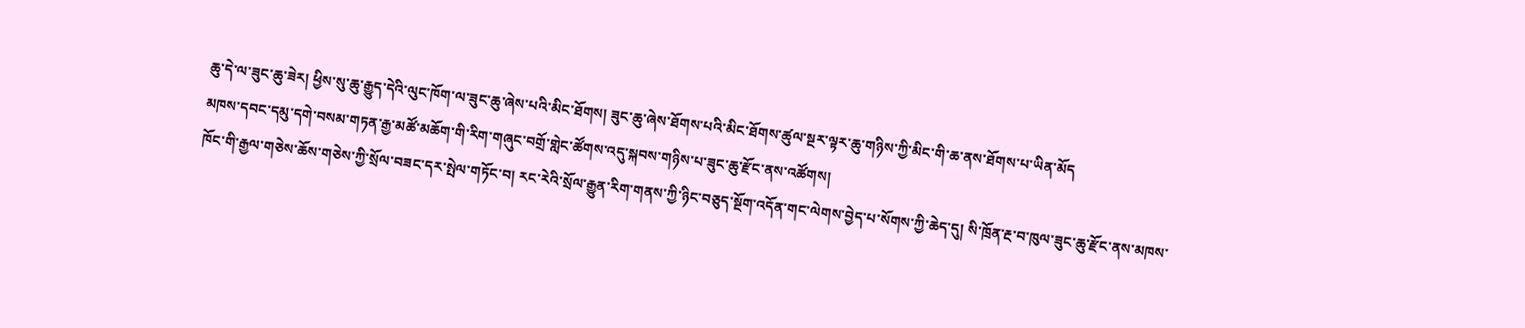ཆུ་དེ་ལ་ཟུང་ཆུ་ཟེར། ཕྱིས་སུ་ཆུ་རྒྱུད་དེའི་ལུང་ཁོག་ལ་ཟུང་ཆུ་ཞེས་པའི་མིང་ཐོགས། ཟུང་ཆུ་ཞེས་ཐོགས་པའི་མིང་ཐོགས་ཚུལ་སྔར་ལྟར་ཆུ་གཉིས་ཀྱི་མིང་གི་ཆ་ནས་ཐོགས་པ་ཡིན་མོད
མཁས་དབང་དམུ་དགེ་བསམ་གཏན་རྒྱ་མཚོ་མཆོག་གི་རིག་གཞུང་བགྲོ་གླེང་ཚོགས་འདུ་སྐབས་གཉིས་པ་ཟུང་ཆུ་རྫོང་ནས་འཚོགས།
ཁོང་གི་རྒྱལ་གཅེས་ཆོས་གཅེས་ཀྱི་སྲོལ་བཟང་དར་སྤེལ་གཏོང་བ། རང་རེའི་སྲོལ་རྒྱུན་རིག་གནས་ཀྱི་ཉིང་བཅུད་སྔོག་འདོན་གང་ལེགས་བྱེད་པ་སོགས་ཀྱི་ཆེད་དུ། སི་ཁྲོན་རྔ་བ་ཁུལ་ཟུང་ཆུ་རྫོང་ནས་མཁས་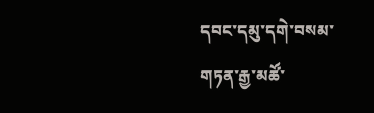དབང་དམུ་དགེ་བསམ་གཏན་རྒྱ་མཚོ་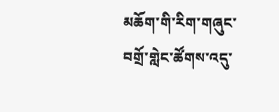མཆོག་གི་རིག་གཞུང་བགྲོ་གླེང་ཚོགས་འདུ་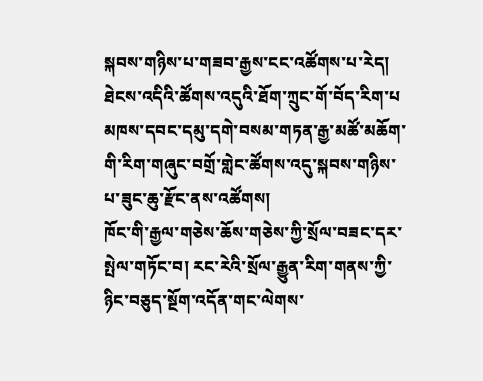སྐབས་གཉིས་པ་གཟབ་རྒྱས་ངང་འཚོགས་པ་རེད། ཐེངས་འདིའི་ཚོགས་འདུའི་ཐོག་ཀྲུང་གོ་བོད་རིག་པ
མཁས་དབང་དམུ་དགེ་བསམ་གཏན་རྒྱ་མཚོ་མཆོག་གི་རིག་གཞུང་བགྲོ་གླེང་ཚོགས་འདུ་སྐབས་གཉིས་པ་ཟུང་ཆུ་རྫོང་ནས་འཚོགས།
ཁོང་གི་རྒྱལ་གཅེས་ཆོས་གཅེས་ཀྱི་སྲོལ་བཟང་དར་སྤེལ་གཏོང་བ། རང་རེའི་སྲོལ་རྒྱུན་རིག་གནས་ཀྱི་ཉིང་བཅུད་སྔོག་འདོན་གང་ལེགས་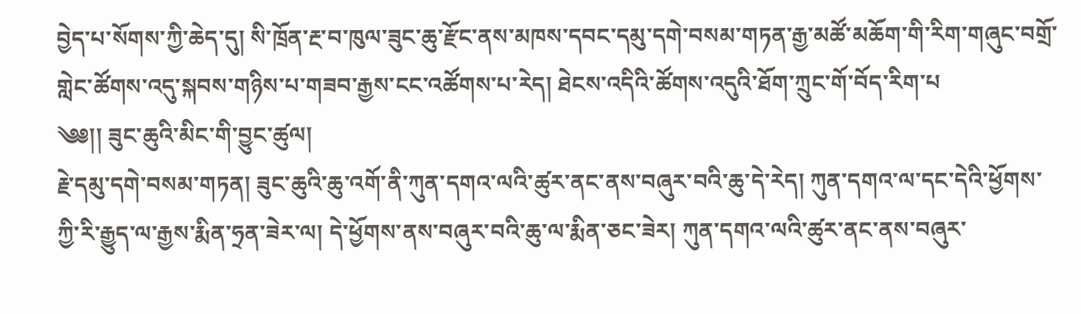བྱེད་པ་སོགས་ཀྱི་ཆེད་དུ། སི་ཁྲོན་རྔ་བ་ཁུལ་ཟུང་ཆུ་རྫོང་ནས་མཁས་དབང་དམུ་དགེ་བསམ་གཏན་རྒྱ་མཚོ་མཆོག་གི་རིག་གཞུང་བགྲོ་གླེང་ཚོགས་འདུ་སྐབས་གཉིས་པ་གཟབ་རྒྱས་ངང་འཚོགས་པ་རེད། ཐེངས་འདིའི་ཚོགས་འདུའི་ཐོག་ཀྲུང་གོ་བོད་རིག་པ
༄༅།། ཟུང་ཆུའི་མིང་གི་བྱུང་ཚུལ།
རྗེ་དམུ་དགེ་བསམ་གཏན། ཟུང་ཆུའི་ཆུ་འགོ་ནི་ཀུན་དགའ་ལའི་ཚུར་ནང་ནས་བཞུར་བའི་ཆུ་དེ་རེད། ཀུན་དགའ་ལ་དང་དེའི་ཕྱོགས་ཀྱི་རི་རྒྱུད་ལ་རྒྱས་རྨིན་ཧྲན་ཟེར་ལ། དེ་ཕྱོགས་ནས་བཞུར་བའི་ཆུ་ལ་རྨིན་ཅང་ཟེར། ཀུན་དགའ་ལའི་ཚུར་ནང་ནས་བཞུར་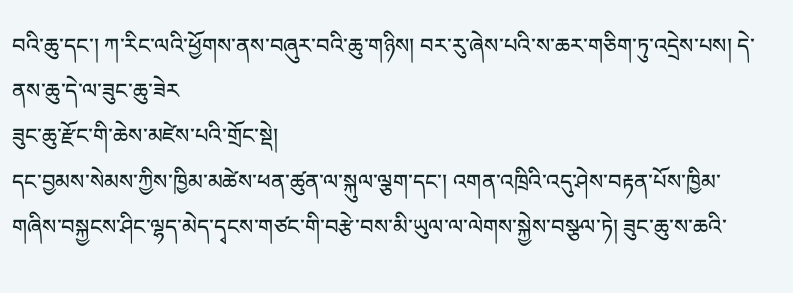བའི་ཆུ་དང་། ཀ་རིང་ལའི་ཕྱོགས་ནས་བཞུར་བའི་ཆུ་གཉིས། བར་རུ་ཞེས་པའི་ས་ཆར་གཅིག་ཏུ་འདྲེས་པས། དེ་ནས་ཆུ་དེ་ལ་ཟུང་ཆུ་ཟེར
ཟུང་ཆུ་རྫོང་གི་ཆེས་མཛེས་པའི་གྲོང་སྡེ།
དང་བྱམས་སེམས་ཀྱིས་ཁྱིམ་མཚེས་ཕན་ཚུན་ལ་སྐུལ་ལྕག་དང་། འགན་འཁྲིའི་འདུ་ཤེས་བརྟན་པོས་ཁྱིམ་གཞིས་བསྐྱངས་ཤིང་ལྷད་མེད་དྭངས་གཙང་གི་བརྩེ་བས་མི་ཡུལ་ལ་ལེགས་སྐྱེས་བསྩལ་ཏེ། ཟུང་ཆུ་ས་ཆའི་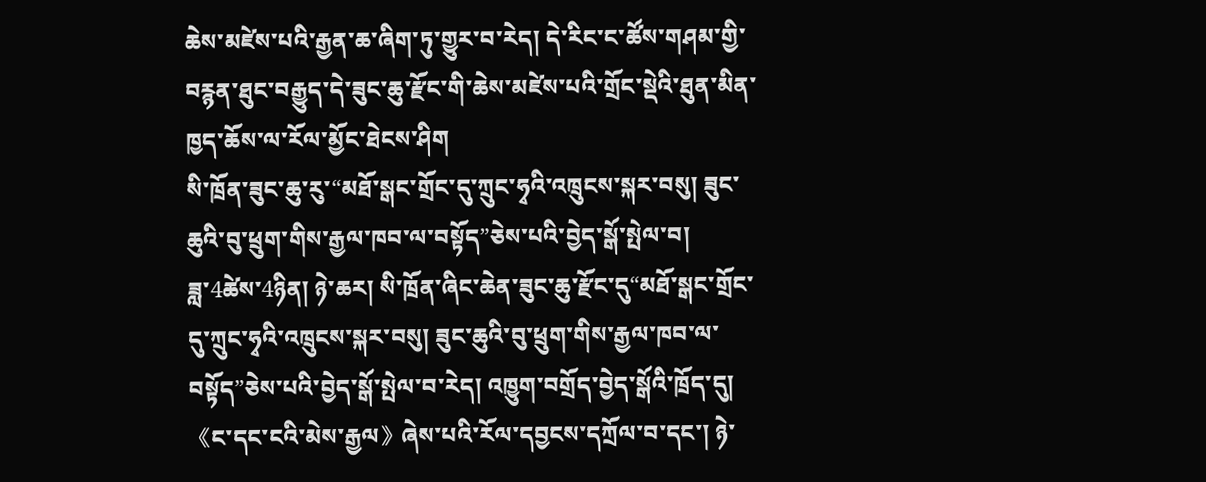ཆེས་མཛེས་པའི་རྒྱན་ཆ་ཞིག་ཏུ་གྱུར་བ་རེད། དེ་རིང་ང་ཚོས་གཤམ་གྱི་བརྙན་ཐུང་བརྒྱུད་དེ་ཟུང་ཆུ་རྫོང་གི་ཆེས་མཛེས་པའི་གྲོང་སྡེའི་ཐུན་མིན་ཁྱད་ཆོས་ལ་རོལ་མྱོང་ཐེངས་ཤིག
སི་ཁྲོན་ཟུང་ཆུ་རུ་“མཐོ་སྒང་གྲོང་དུ་ཀྲུང་ཧྭའི་འཁྲུངས་སྐར་བསུ། ཟུང་ཆུའི་བུ་ཕྲུག་གིས་རྒྱལ་ཁབ་ལ་བསྟོད”ཅེས་པའི་བྱེད་སྒོ་སྤེལ་བ།
ཟླ་4ཚེས་4ཉིན། ཉེ་ཆར། སི་ཁྲོན་ཞིང་ཆེན་ཟུང་ཆུ་རྫོང་དུ“མཐོ་སྒང་གྲོང་དུ་ཀྲུང་ཧྭའི་འཁྲུངས་སྐར་བསུ། ཟུང་ཆུའི་བུ་ཕྲུག་གིས་རྒྱལ་ཁབ་ལ་བསྟོད”ཅེས་པའི་བྱེད་སྒོ་སྤེལ་བ་རེད། འཁྱུག་བགྲོད་བྱེད་སྒོའི་ཁྲོད་དུ། 《ང་དང་ངའི་མེས་རྒྱལ》ཞེས་པའི་རོལ་དབྱངས་དཀྲོལ་བ་དང་། ཉེ་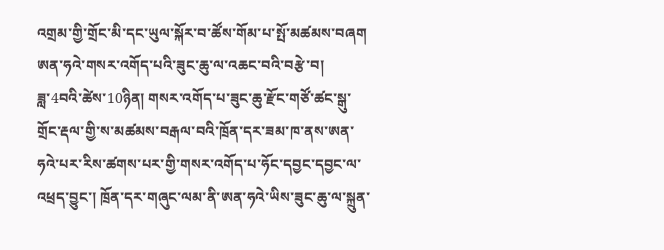འགྲམ་གྱི་གྲོང་མི་དང་ཡུལ་སྐོར་བ་ཚོས་གོམ་པ་སྤོ་མཚམས་བཞག
ཨན་ཧའེ་གསར་འགོད་པའི་ཟུང་ཆུ་ལ་འཆང་བའི་བརྩེ་བ།
ཟླ་4བའི་ཚེས་10ཉིན། གསར་འགོད་པ་ཟུང་ཆུ་རྫོང་གཙོ་ཚང་སྒུ་གྲོང་རྡལ་གྱི་ས་མཚམས་བརྒལ་བའི་ཁྲོན་དར་ཟམ་ཁ་ནས་ཨན་ཧའེ་པར་རིས་ཚགས་པར་གྱི་གསར་འགོད་པ་ཧོང་དབྱང་དབྱང་ལ་འཕྲད་བྱུང་། ཁྲོན་དར་གཞུང་ལམ་ནི་ཨན་ཧའེ་ཡིས་ཟུང་ཆུ་ལ་སྐྲུན་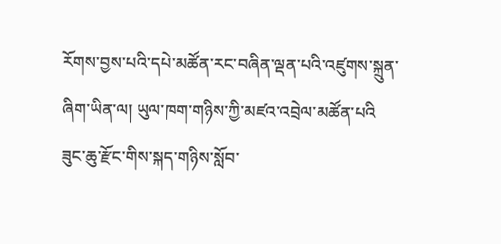རོགས་བྱས་པའི་དཔེ་མཚོན་རང་བཞིན་ལྡན་པའི་འཛུགས་སྐྲུན་ཞིག་ཡིན་ལ། ཡུལ་ཁག་གཉིས་ཀྱི་མཛའ་འབྲེལ་མཚོན་པའི
ཟུང་ཆུ་རྫོང་གིས་སྐད་གཉིས་སློབ་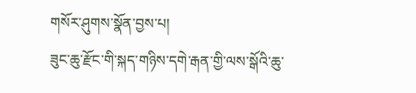གསོར་ཤུགས་སྣོན་བྱས་པ།
ཟུང་ཆུ་རྫོང་གི་སྐད་གཉིས་དགེ་རྒན་གྱི་ལས་སྒོའི་ཆུ་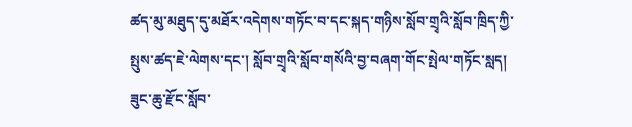ཚད་མུ་མཐུད་དུ་མཐོར་འདེགས་གཏོང་བ་དང་སྐད་གཉིས་སློབ་གྲྭའི་སློབ་ཁྲིད་ཀྱི་སྤུས་ཚད་ཇེ་ལེགས་དང་། སློབ་གྲྭའི་སློབ་གསོའི་བྱ་བཞག་གོང་སྤེལ་གཏོང་སླད། ཟུང་ཆུ་རྫོང་སློབ་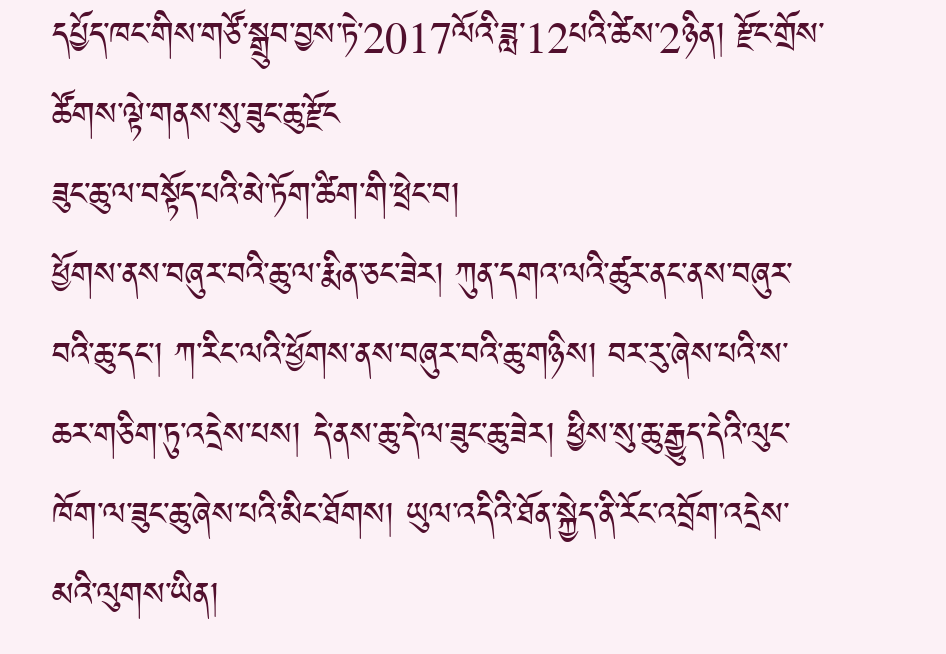དཔྱོད་ཁང་གིས་གཙོ་སྒྲུབ་བྱས་ཏེ་2017ལོའི་ཟླ་12པའི་ཚེས་2ཉིན། རྫོང་གྲོས་ཚོགས་ལྟེ་གནས་སུ་ཟུང་ཆུ་རྫོང
ཟུང་ཆུ་ལ་བསྟོད་པའི་མེ་ཏོག་ཚིག་གི་ཕྲེང་བ།
ཕྱོགས་ནས་བཞུར་བའི་ཆུ་ལ་རྨིན་ཅང་ཟེར། ཀུན་དགའ་ལའི་ཚུར་ནང་ནས་བཞུར་བའི་ཆུ་དང་། ཀ་རིང་ལའི་ཕྱོགས་ནས་བཞུར་བའི་ཆུ་གཉིས། བར་རུ་ཞེས་པའི་ས་ཆར་གཅིག་ཏུ་འདྲེས་པས། དེ་ནས་ཆུ་དེ་ལ་ཟུང་ཆུ་ཟེར། ཕྱིས་སུ་ཆུ་རྒྱུད་དེའི་ལུང་ཁོག་ལ་ཟུང་ཆུ་ཞེས་པའི་མིང་ཐོགས། ཡུལ་འདིའི་ཐོན་སྐྱེད་ནི་རོང་འབྲོག་འདྲེས་མའི་ལུགས་ཡིན།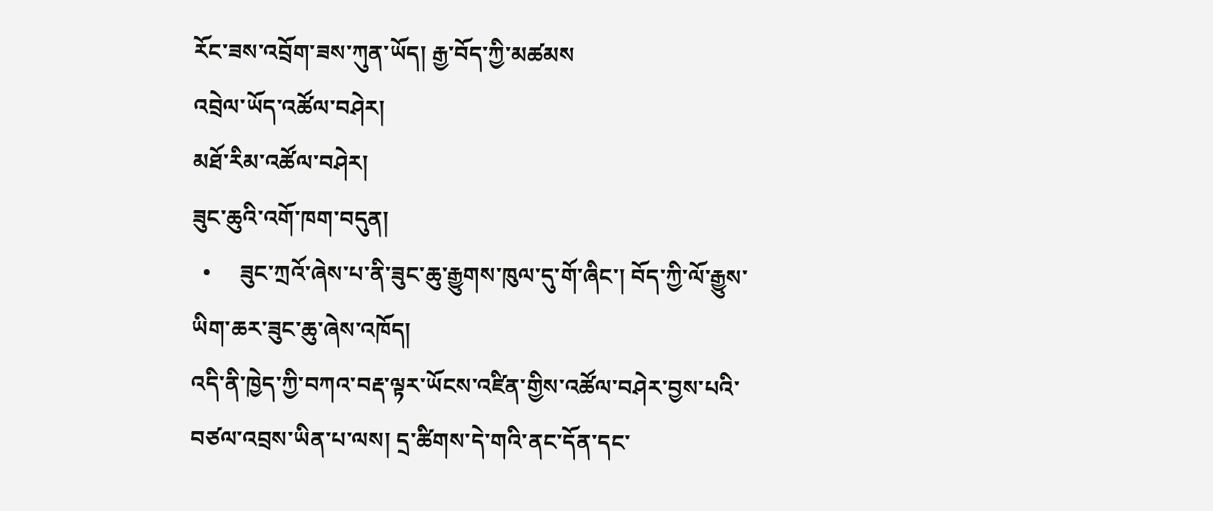རོང་ཟས་འབྲོག་ཟས་ཀུན་ཡོད། རྒྱ་བོད་ཀྱི་མཚམས
འབྲེལ་ཡོད་འཚོལ་བཤེར།
མཐོ་རིམ་འཚོལ་བཤེར།
ཟུང་ཆུའི་འགོ་ཁག་བདུན།
  •     ཟུང་ཀྲའོ་ཞེས་པ་ནི་ཟུང་ཆུ་རྒྱུགས་ཁུལ་དུ་གོ་ཞིང་། བོད་ཀྱི་ལོ་རྒྱུས་ཡིག་ཆར་ཟུང་ཆུ་ཞེས་འཁོད།
འདི་ནི་ཁྱེད་ཀྱི་བཀའ་བརྡ་ལྟར་ཡོངས་འཛིན་གྱིས་འཚོལ་བཤེར་བྱས་པའི་བཙལ་འབྲས་ཡིན་པ་ལས། དྲ་ཚིགས་དེ་གའི་ནང་དོན་དང་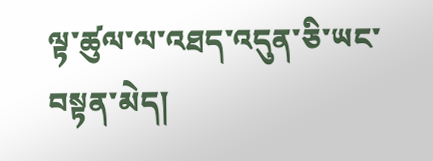ལྟ་ཚུལ་ལ་འཐད་འདུན་ཅི་ཡང་བསྟན་མེད།